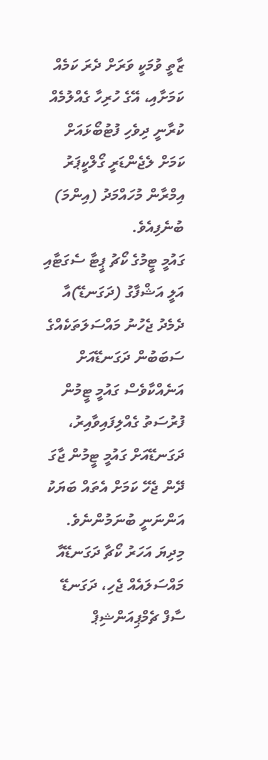ޒާތީ ވުމަކީ ވަރަށް ދެރަ ކަމެއް ކަމަށާއި، އޭގެ ހުރިހާ ގެއްލުމެއް ކުރާނީ ދިވެހި ފުޓުބޯޅައަށް ކަމަށް ލެޖެންޑަރީ ގޯލްކީޕަރު އިމްރާން މުހައްމަދު (އިންމަ) ބުނެފިއެވެ.
ގައުމީ ޓީމުގެ ކޯޗު ޕީޓާ ސެގަޓާއި އަލީ އަޝްފާގު (ދަގަނޑޭ)އާ ދެމެދު ޖެހުނު މައްސަލަތަކެއްގެ ސަބަބުން ދަގަނޑޭއަށް އަނެއްކާވެސް ގައުމީ ޓީމުން ފުރުސަތު ގެއްލިފައިވާއިރު، ދަގަނޑޭއަށް ގައުމީ ޓީމުން ޖާގަ ދޭން ޖެހޭ ކަމަށް އެތައް ބަޔަކު އަންނަނީ ބުނަމުންނެވެ. މިދިޔަ އަހަރު ކޯޗާ ދަގަނޑޭއާ މައްސަލައެއް ޖެހި، ދަގަނޑޭ ސާފް ޗެމްޕިއަންޝިޕް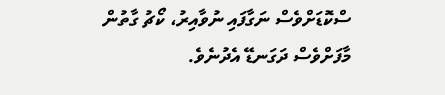ސްކޮޑަށްވެސް ނަގާފައި ނުވާއިރު، ކޯޗު ގާތުން މާފަށްވެސް ދަގަނޑޭ އެދުނެވެ.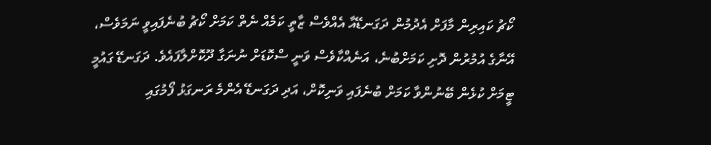ކޯޗު ކައިރިން މާފަށް އެދުމުން ދަގަނޑޭއާ އެއްވެސް ޒާތީ ކަމެއް ނެތް ކަމަށް ކޯޗު ބުނެފައިވީ ނަމަވެސް، އޭނާގެ އުމުރުން ދޮށި ކަމަށްބުނެ، އަނެއްކާވެސް ވަނީ ސްކޮޑަށް ނުނަގާ ދޫކޮށްލާފައެވެ. ދަގަނޑޭ ގައުމީ ޓީމަށް ކުޅެން ބޭނުންވާ ކަމަށް ބުނެފައި ވަނިކޮށް، އަދި ދަގަނޑޭ އެންމެ ރަނގަޅު ފޯމުގައި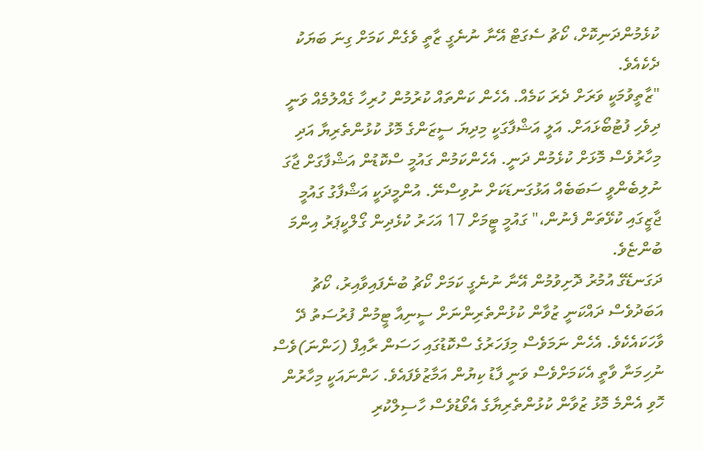ކުޅެމުންދަނިކޮށް، ކޯޗު ސެގަޓް އޭނާ ނުނެގީ ޒާތީ ވެގެން ކަމަށް ގިނަ ބަޔަކު ދެކެއެވެ.
"ޒާތީވުމަކީ ވަރަށް ދެރަ ކަމެއް. އެހެން ކަންތައް ކުރުމުން ހުރިހާ ގެއްލުމެއް ވަނީ ދިވެހި ފުޓުބޯޅައަށް. އަލީ އަޝްފާގަކީ މިދިޔަ ސީޒަންގެ މޮޅު ކުޅުންތެރިޔާ އަދި މިހާރުވެސް މޮޅަށް ކުޅެމުން ދަނީ. އެހެންކަމުން ގައުމީ ސްކޮޑުން އަޝްފާގަށް ޖާގަ ނުލިބެންވީ ސަބަބެއް އަޅުގަނޑަކަށް ނުވިސްނޭ. އުންމީދަކީ އަޝްފާގު ގައުމީ ޖާޒީގައި ކުޅޭތަން ފެނުން،" ގައުމީ ޓީމަށް 17 އަހަރު ކުޅެދިން ގޯލްކީޕަރު އިންމަ ބުންޏެވެ.
ދަގަނޑޭގެ އުމުރު ދޮށިވުމުން އޭނާ ނުނެގީ ކަމަށް ކޯޗު ބުނެފައިވާއިރު، ކޯޗު އަބަދުވެސް ދައްކަނީ ޒުވާން ކުޅުންތެރިންނަށް ސީނިއާ ޓީމުން ފުރުސަތު ދޭ ވާހަކައެކެވެ. އެހެން ނަމަވެސް މިފަހަރުގެ ސްކޮޑުގައި ހަސަން ރާއިފް (ހަންނަ)ވެސް ނުހިމަނާ ވާތީ އެކަމަށްވެސް ވަނީ ފާޑު ކިޔުން އަމާޒުވެފައެވެ. ހަންނައަކީ މިހާރުން ހޮވި އެންމެ މޮޅު ޒުވާން ކުޅުންތެރިޔާގެ އެވޯޑުވެސް ހާސިލްކުރި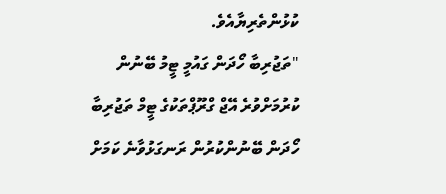ކުޅުންތެރިޔާއެވެ.
"ތަޖުރިބާ ހޯދަން ގައުމީ ޓީމު ބޭނުން ކުރުމަށްވުރެ އޭޖް ގްރޫޕްތަކުގެ ޓީމް ތަޖުރިބާ ހޯދަން ބޭނުންކުރުން ރަނގަޅުވާނެ ކަމަށް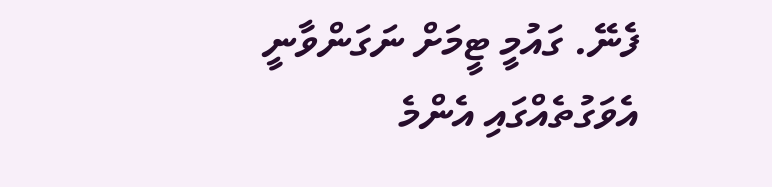ފެނޭ. ގައުމީ ޓީމަށް ނަގަންވާނީ އެވަގުތެއްގައި އެންމެ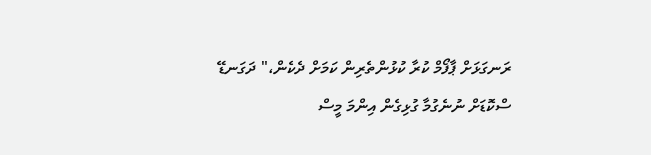ރަނގަޅަށް ޕާފޯމް ކުރާ ކުޅުންތެރިން ކަމަށް ދެކެން،" ދަގަނޑޭ ސްކޮޑަށް ނުނެގުމާ ގުޅިގެން އިންމަ މީސް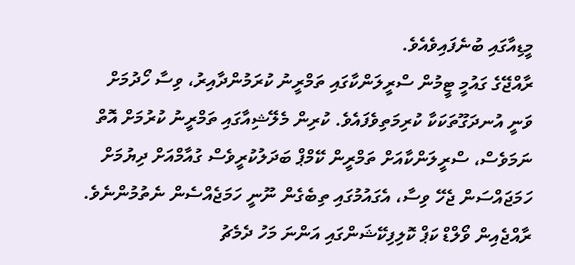މީޑިއާގައި ބުނެފައިވެއެވެ.
ރާއްޖޭގެ ގައުމީ ޓީމުން ސްރީލަންކާގައި ތަމްރީނު ކުރަމުންދާއިރު، ވިސާ ހޯދުމަށް ވަނީ އުނދަގޫތަކަކާ ކުރިމަތިވެފައެވެ. ކުރިން މެލޭޝިއާގައި ތަމްރީނު ކުރުމަށް އޮތް ނަމަވެސް، ސްރީލަންކާއަށް ތަމްރީން ކޭމްޕް ބަދަލުކުރީވެސް ގުއާމްއަށް ދިޔުމަށް ހަމަޖައްސަން ޖެހޭ ވިސާ، އެގައުމުގައި ތިބެގެން ނޫނީ ހަމަޖެއްސެން ނެތުމުންނެވެ.
ރާއްޖެއިން ވޯލްޑް ކަޕް ކޮލިފިކޭޝަންގައި އަންނަ މަހު ދެމެޗު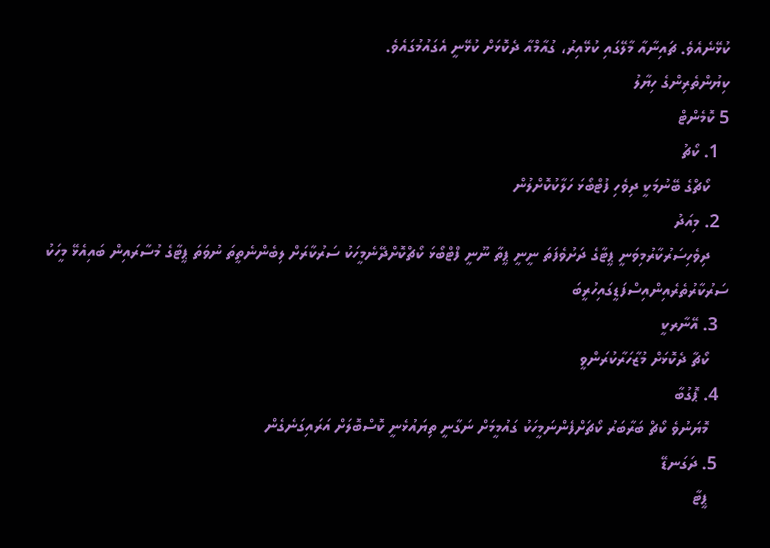ކުޅޭނެއެވެ. ޗައިނާއާ މާލޭގައި ކުޅޭއިރު، ގުއާމްއާ ދެކޮޅަށް ކުޅޭނީ އެގައުމުގައެވެ.
ކިޔުންތެރިންގެ ހިޔާލު
5 ކޮމެންޓް
  1. ކޯޗު
    ކޯޗްގެ ބޭނުމަކީ ދިވެހި ފުޓްބޯޅަ ހަލާކުކޮށްލުން
  2. މިއަދު
    ދިވެހިސަރުކާރުމިވަނީ ޕީޓާގެ ދަށުވެފަތަ ނީނީ ޕީތާ ނޫނީ ފްޓްބޯޅަ ކޯޗްކޮށްދޭނެމީހަކު ސަރުކާރަށް ލިބެންނެތީތަ ނުވަތަ ޕީޓާގެ މުސާރައިން ބައިއެޅޭ މީހަކު ސަރުކާރުތެރެއިންއިސްފަޑީގައިހުރީބަ
  3. އޭނާރކީ
    ކޯޗާ ދެކޮޅަށް މުޒާހަރާކުރަންވީ
  4. ޕޮގުބާ
    މޮޔަނުވެ ކޯޗް ބަރާބަރު ކޯޗަށްފެންނަމީހަކު ގައުމީމަށް ނަގާނީ ތިޔައުޅެނީ ކޮސްބޮލަށް އަރައިގަނެގެން
  5. ދަގަނޑޭ
    ޕީޓާ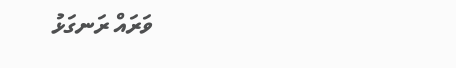ވަރައް ރަނގަޅު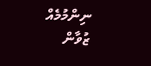ނިންމުމެއް ޒުވާން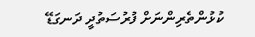ކުޅުންތެރިންނަށް ފުރުސަތުދީ ދަނގަޑޭ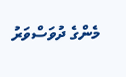މެންގެ ދުވަސްވަރު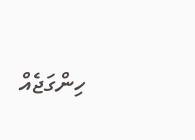ހިންގަޖެއް